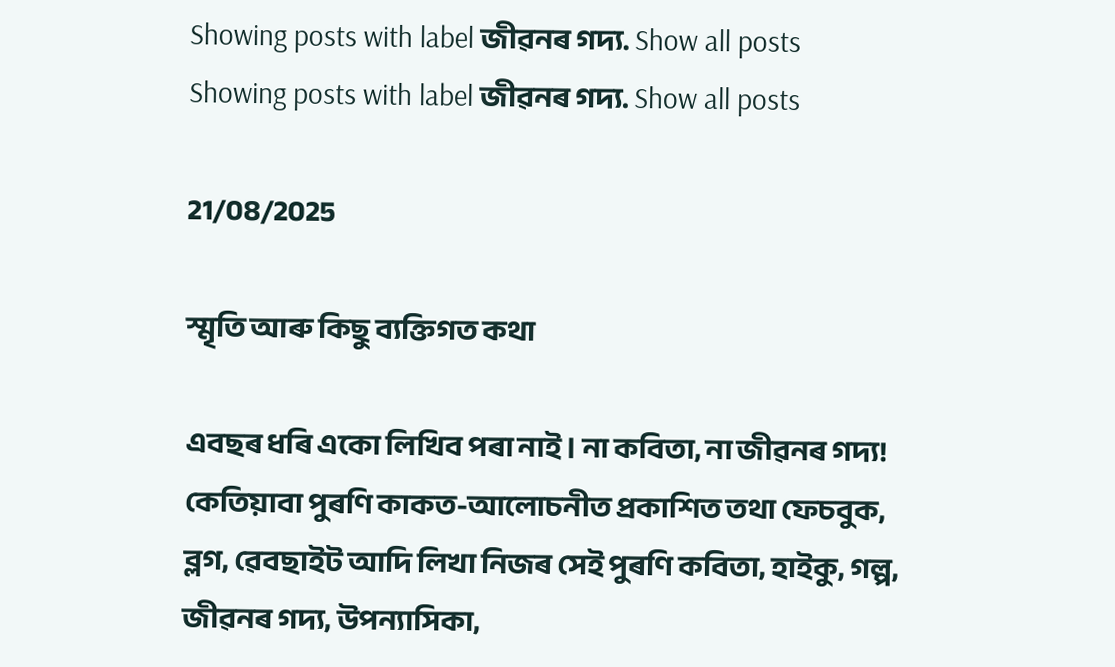Showing posts with label জীৱনৰ গদ্য. Show all posts
Showing posts with label জীৱনৰ গদ্য. Show all posts

21/08/2025

স্মৃতি আৰু কিছু ব্যক্তিগত কথা

এবছৰ ধৰি একো লিখিব পৰা নাই। না কবিতা, না জীৱনৰ গদ্য! কেতিয়াবা পুৰণি কাকত-আলোচনীত প্ৰকাশিত তথা ফেচবুক, ব্লগ, ৱেবছাইট আদি লিখা নিজৰ সেই পুৰণি কবিতা, হাইকু, গল্প, জীৱনৰ গদ্য, উপন্যাসিকা,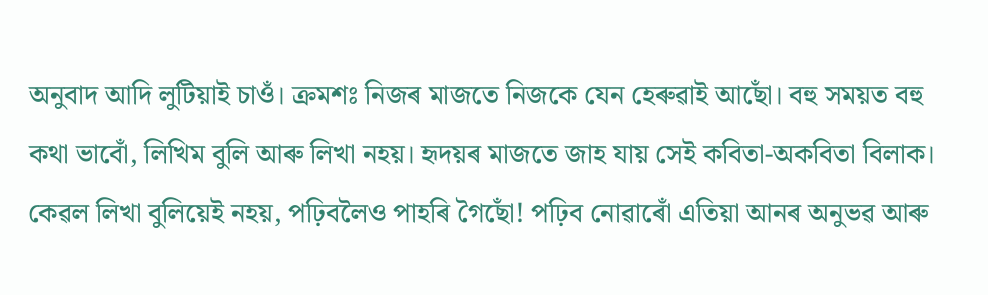অনুবাদ আদি লুটিয়াই চাওঁ। ক্ৰমশঃ নিজৰ মাজতে নিজকে যেন হেৰুৱাই আছোঁ। বহু সময়ত বহু কথা ভাবোঁ, লিখিম বুলি আৰু লিখা নহয়। হৃদয়ৰ মাজতে জাহ যায় সেই কবিতা-অকবিতা বিলাক। কেৱল লিখা বুলিয়েই নহয়, পঢ়িবলৈও পাহৰি গৈছোঁ! পঢ়িব নোৱাৰোঁ এতিয়া আনৰ অনুভৱ আৰু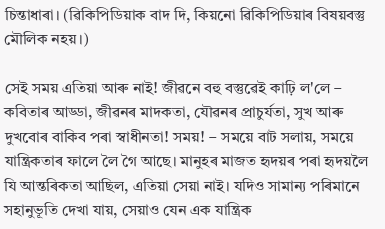চিন্তাধাৰা। (ৱিকিপিডিয়াক বাদ দি, কিয়নো ৱিকিপিডিয়াৰ বিষয়বস্তু মৌলিক নহয়।)

সেই সময় এতিয়া আৰু নাই! জীৱনে বহু বস্তুৱেই কাঢ়ি ল'লে – কবিতাৰ আড্ডা, জীৱনৰ মাদকতা, যৌৱনৰ প্ৰাচুৰ্যতা, সুখ আৰু দুখবোৰ বাকিব পৰা স্বাধীনতা! সময়! – সময়ে বাট সলায়, সময়ে যান্ত্ৰিকতাৰ ফালে লৈ গৈ আছে। মানুহৰ মাজত হৃদয়ৰ পৰা হৃদয়লৈ যি আন্তৰিকতা আছিল, এতিয়া সেয়া নাই। যদিও সামান্য পৰিমানে সহানুভূতি দেখা যায়, সেয়াও যেন এক যান্ত্ৰিক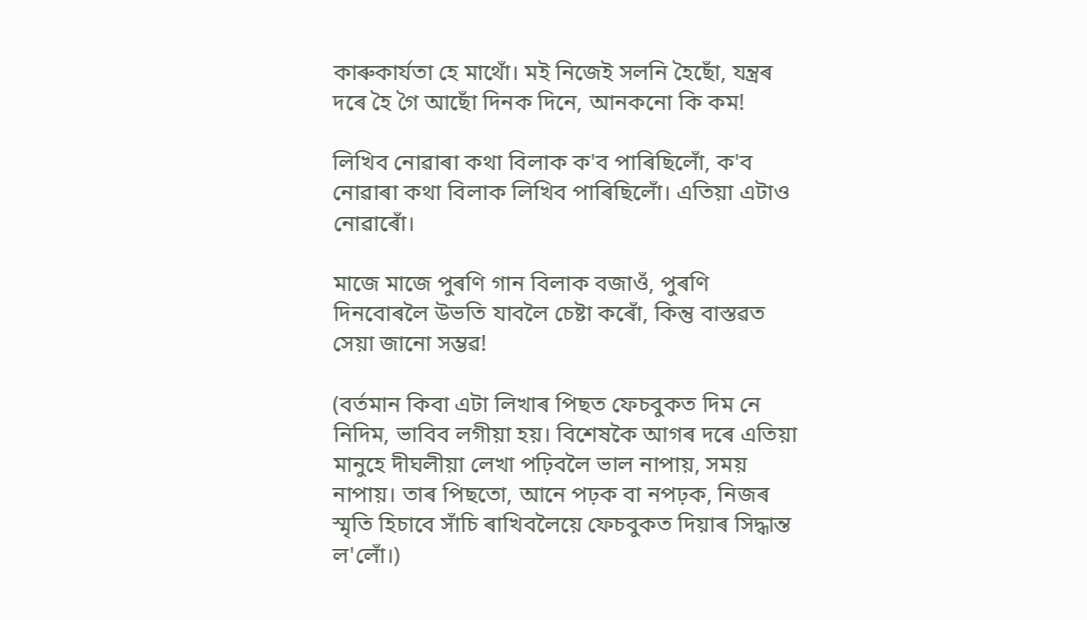কাৰুকাৰ্যতা হে মাথোঁ। মই নিজেই সলনি হৈছোঁ, যন্ত্ৰৰ দৰে হৈ গৈ আছোঁ দিনক দিনে, আনকনো কি কম!

লিখিব নোৱাৰা কথা বিলাক ক'ব পাৰিছিলোঁ, ক'ব নোৱাৰা কথা বিলাক লিখিব পাৰিছিলোঁ। এতিয়া এটাও নোৱাৰোঁ।

মাজে মাজে পুৰণি গান বিলাক বজাওঁ, পুৰণি দিনবোৰলৈ উভতি যাবলৈ চেষ্টা কৰোঁ, কিন্তু বাস্তৱত সেয়া জানো সম্ভৱ!

(বৰ্তমান কিবা এটা লিখাৰ পিছত ফেচবুকত দিম নে নিদিম, ভাবিব লগীয়া হয়। বিশেষকৈ আগৰ দৰে এতিয়া মানুহে দীঘলীয়া লেখা পঢ়িবলৈ ভাল নাপায়, সময় নাপায়। তাৰ পিছতো, আনে পঢ়ক বা নপঢ়ক, নিজৰ স্মৃতি হিচাবে সাঁচি ৰাখিবলৈয়ে ফেচবুকত দিয়াৰ সিদ্ধান্ত ল'লোঁ।)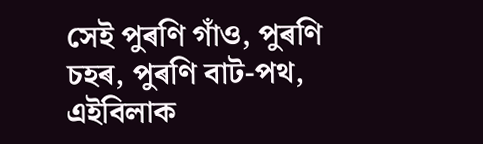সেই পুৰণি গাঁও, পুৰণি চহৰ, পুৰণি বাট-পথ, এইবিলাক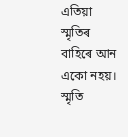এতিয়া স্মৃতিৰ বাহিৰে আন একো নহয়। স্মৃতি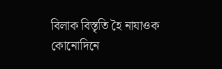বিলাক বিস্তৃতি হৈ নাযাওক কোনোদিনে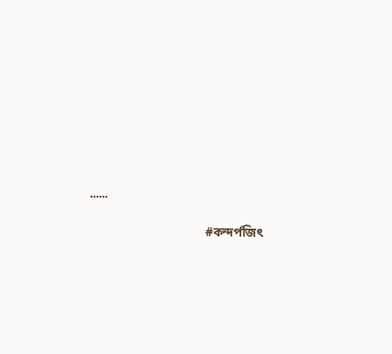......

                                     #কন্দৰ্পজিৎ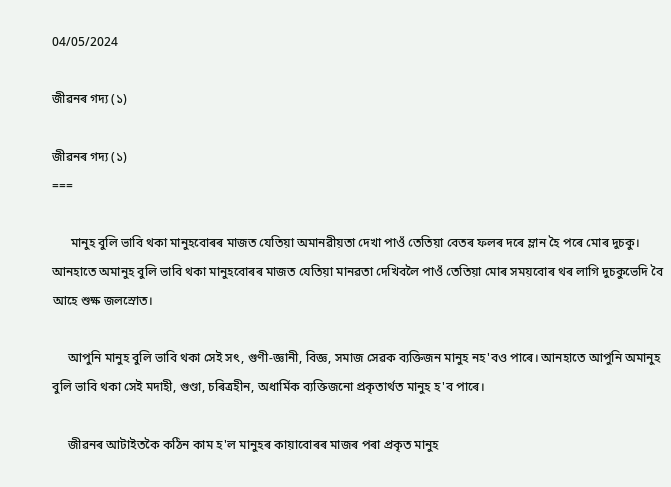04/05/2024

জীৱনৰ গদ্য (১)

জীৱনৰ গদ্য (১)
===

      মানুহ বুলি ভাবি থকা মানুহবোৰৰ মাজত‌ যেতিয়া অমানৱীয়তা দেখা পাওঁ তেতিয়া বেতৰ ফলৰ দৰে ম্লান হৈ পৰে মোৰ দুচকু। আনহাতে অমানুহ বুলি ভাবি থকা মানুহবোৰৰ মাজত যেতিয়া মানৱতা দেখিবলৈ পাওঁ তেতিয়া মোৰ সময়বোৰ থৰ লাগি দুচকুভেদি বৈ আহে শুক্ষ জলস্ৰোত।

     আপুনি মানুহ বুলি ভাবি থকা সেই সৎ, গুণী-জ্ঞানী, বিজ্ঞ, সমাজ সেৱক ব্যক্তিজন মানুহ নহ'বও পাৰে। আনহাতে আপুনি অমানুহ বুলি ভাবি থকা সেই মদাহী, গুণ্ডা, চৰিত্ৰহীন, অধাৰ্মিক ব্যক্তিজনো প্ৰকৃতাৰ্থত মানুহ হ'ব পাৰে।

     জীৱনৰ আটাইতকৈ কঠিন কাম হ'ল মানুহৰ কায়াবোৰৰ মাজৰ পৰা প্ৰকৃত মানুহ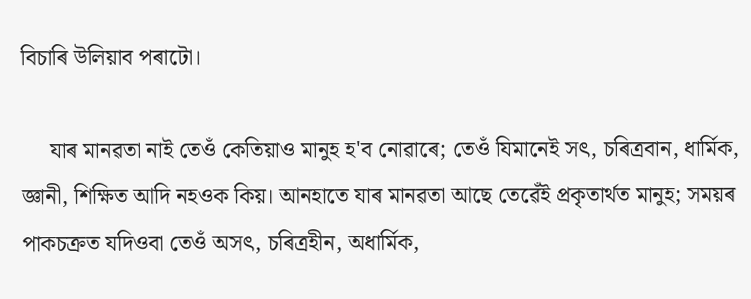বিচাৰি উলিয়াব পৰাটো।

     যাৰ মানৱতা নাই তেওঁ কেতিয়াও মানুহ হ'ব নোৱাৰে; তেওঁ যিমানেই সৎ, চৰিত্ৰবান, ধাৰ্মিক, জ্ঞানী, শিক্ষিত আদি নহওক কিয়। আনহাতে যাৰ মানৱতা আছে তেৱেঁই প্ৰকৃতাৰ্থত মানুহ; সময়ৰ পাকচক্ৰত যদিওবা তেওঁ অসৎ, চৰিত্ৰহীন, অধাৰ্মিক,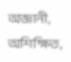অজ্ঞানী, অশিক্ষিত,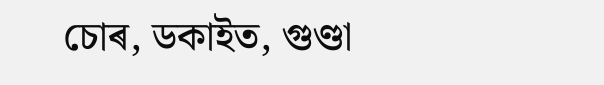চোৰ, ডকাইত, গুণ্ডা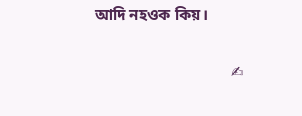আদি নহওক কিয়।

                                   ✍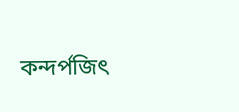কন্দৰ্পজিৎ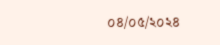০৪/০৫/২০২৪